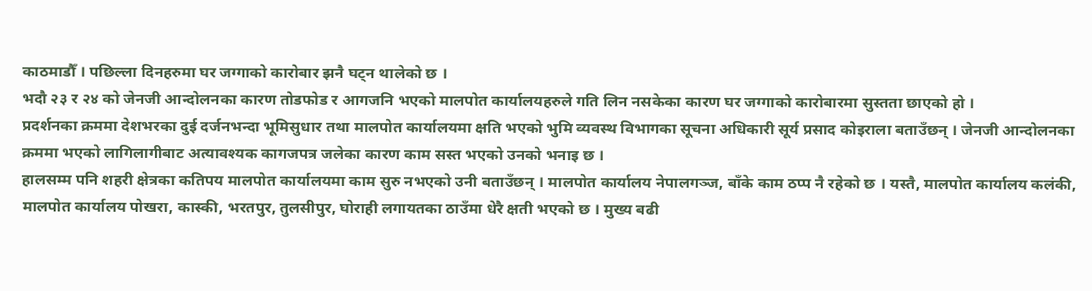काठमाडौँ । पछिल्ला दिनहरुमा घर जग्गाको कारोबार झनै घट्न थालेको छ ।
भदौ २३ र २४ को जेनजी आन्दोलनका कारण तोडफोड र आगजनि भएको मालपोत कार्यालयहरुले गति लिन नसकेका कारण घर जग्गाको कारोबारमा सुस्तता छाएको हो ।
प्रदर्शनका क्रममा देशभरका दुई दर्जनभन्दा भूमिसुधार तथा मालपोत कार्यालयमा क्षति भएको भुमि व्यवस्थ विभागका सूचना अधिकारी सूर्य प्रसाद कोइराला बताउँछन् । जेनजी आन्दोलनका क्रममा भएको लागिलागीबाट अत्यावश्यक कागजपत्र जलेका कारण काम सस्त भएको उनको भनाइ छ ।
हालसम्म पनि शहरी क्षेत्रका कतिपय मालपोत कार्यालयमा काम सुरु नभएको उनी बताउँछन् । मालपोत कार्यालय नेपालगञ्ज, बाँके काम ठप्प नै रहेको छ । यस्तै, मालपोत कार्यालय कलंकी, मालपोत कार्यालय पोखरा, कास्की, भरतपुर, तुलसीपुर, घोराही लगायतका ठाउँमा धेरै क्षती भएको छ । मुख्य बढी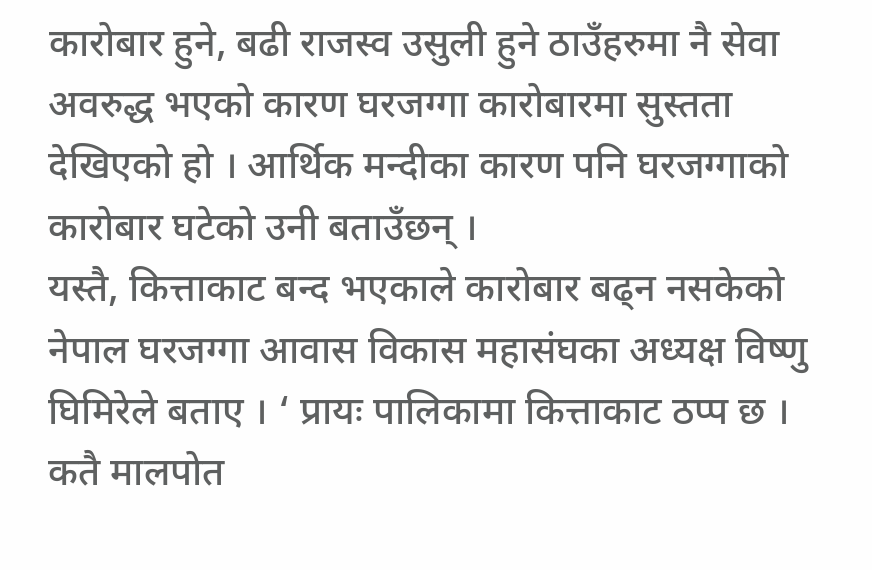कारोबार हुने, बढी राजस्व उसुली हुने ठाउँहरुमा नै सेवा अवरुद्ध भएको कारण घरजग्गा कारोबारमा सुस्तता देखिएको हो । आर्थिक मन्दीका कारण पनि घरजग्गाको कारोबार घटेको उनी बताउँछन् ।
यस्तै, कित्ताकाट बन्द भएकाले कारोबार बढ्न नसकेको नेपाल घरजग्गा आवास विकास महासंघका अध्यक्ष विष्णु घिमिरेले बताए । ‘ प्रायः पालिकामा कित्ताकाट ठप्प छ । कतै मालपोत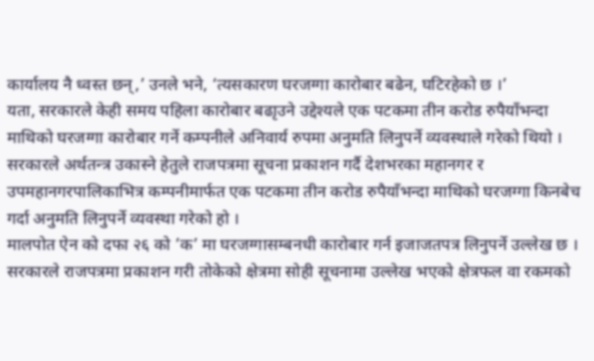कार्यालय नै ध्वस्त छन्,’ उनले भने, ‘त्यसकारण घरजग्गा कारोबार बढेन, घटिरहेको छ ।’
यता, सरकारले केही समय पहिला कारोबार बढाृउने उद्देश्यले एक पटकमा तीन करोड रुपैयाँभन्दा माथिको घरजग्गा कारोबार गर्ने कम्पनीले अनिवार्य रुपमा अनुमति लिनुपर्ने व्यवस्थाले गरेको थियो ।
सरकारले अर्थतन्त्र उकास्ने हेतुले राजपत्रमा सूचना प्रकाशन गर्दै देशभरका महानगर र उपमहानगरपालिकाभित्र कम्पनीमार्फत एक पटकमा तीन करोड रुपैयाँभन्दा माथिको घरजग्गा किनबेच गर्दा अनुमति लिनुपर्ने व्यवस्था गरेको हो ।
मालपोत ऐन को दफा २६ को ’क’ मा घरजग्गासम्बनधी कारोबार गर्न इजाजतपत्र लिनुपर्ने उल्लेख छ । सरकारले राजपत्रमा प्रकाशन गरी तोकेको क्षेत्रमा सोही सूचनामा उल्लेख भएको क्षेत्रफल वा रकमको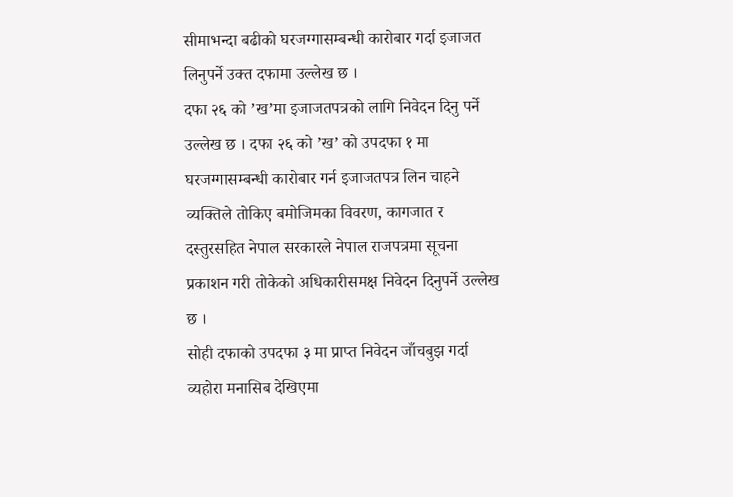सीमाभन्दा बढीको घरजग्गासम्बन्धी कारोबार गर्दा इजाजत लिनुपर्ने उक्त दफामा उल्लेख छ ।
दफा २६ को ’ख’मा इजाजतपत्रको लागि निवेदन दिनु पर्ने उल्लेख छ । दफा २६ को ’ख’ को उपदफा १ मा घरजग्गासम्बन्धी कारोबार गर्न इजाजतपत्र लिन चाहने व्यक्तिले तोकिए बमोजिमका विवरण, कागजात र दस्तुरसहित नेपाल सरकारले नेपाल राजपत्रमा सूचना प्रकाशन गरी तोकेको अधिकारीसमक्ष निवेदन दिनुपर्ने उल्लेख छ ।
सोही दफाको उपदफा ३ मा प्राप्त निवेदन जाँचबुझ गर्दा व्यहोरा मनासिब देखिएमा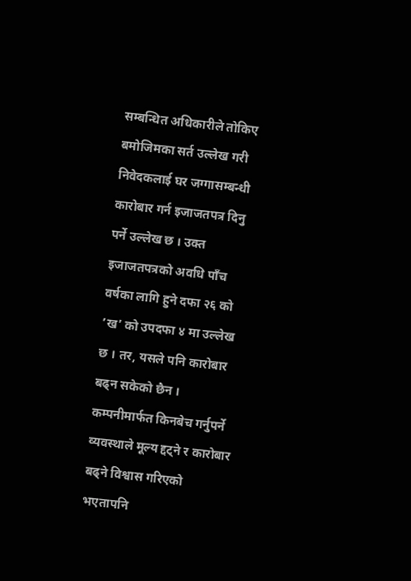सम्बन्धित अधिकारीले तोकिए बमोजिमका सर्त उल्लेख गरी निवेदकलाई घर जग्गासम्बन्धी कारोबार गर्न इजाजतपत्र दिनु पर्ने उल्लेख छ । उक्त इजाजतपत्रको अवधि पाँच वर्षका लागि हुने दफा २६ को ’ख’ को उपदफा ४ मा उल्लेख छ । तर, यसले पनि कारोबार बढ्न सकेको छैन । कम्पनीमार्फत किनबेच गर्नुपर्ने व्यवस्थाले मूल्य द्दट्ने र कारोबार बढ्ने विश्वास गरिएको भएतापनि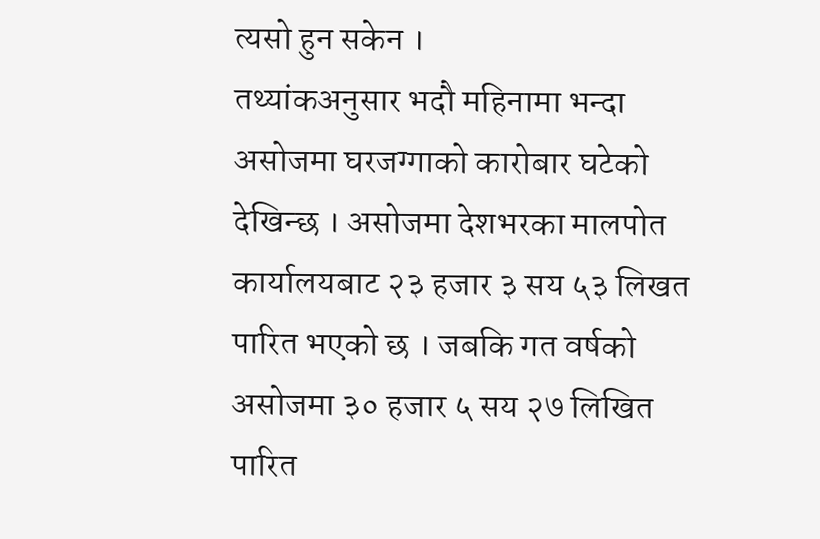त्यसो हुन सकेन ।
तथ्यांकअनुसार भदौ महिनामा भन्दा असोजमा घरजग्गाको कारोबार घटेको देखिन्छ । असोजमा देशभरका मालपोत कार्यालयबाट २३ हजार ३ सय ५३ लिखत पारित भएको छ । जबकि गत वर्षको असोजमा ३० हजार ५ सय २७ लिखित पारित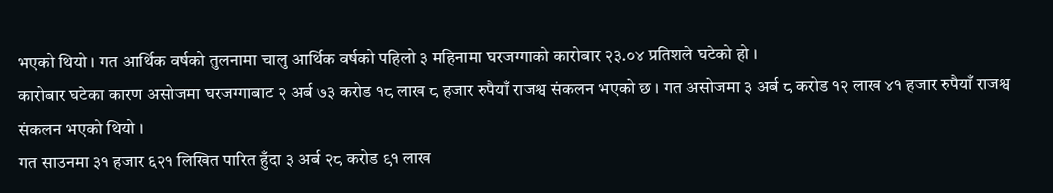भएको थियो । गत आर्थिक वर्षको तुलनामा चालु आर्थिक वर्षको पहिलो ३ महिनामा घरजग्गाको कारोबार २३.०४ प्रतिशले घटेको हो ।
कारोबार घटेका कारण असोजमा घरजग्गाबाट २ अर्ब ७३ करोड १८ लाख ८ हजार रुपैयाँ राजश्व संकलन भएको छ । गत असोजमा ३ अर्ब ८ करोड १२ लाख ४१ हजार रुपैयाँ राजश्व संकलन भएको थियो ।
गत साउनमा ३१ हजार ६२१ लिखित पारित हुँदा ३ अर्ब २८ करोड ९१ लाख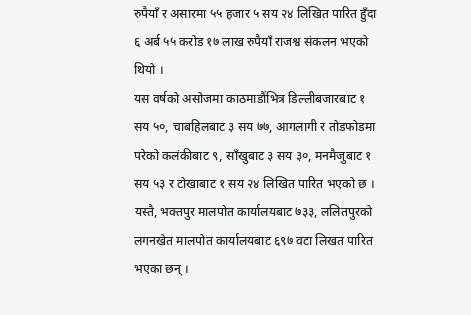रुपैयाँ र असारमा ५५ हजार ५ सय २४ लिखित पारित हुँदा ६ अर्ब ५५ करोड १७ लाख रुपैयाँ राजश्व संकलन भएको थियो ।
यस वर्षको असोजमा काठमाडौंभित्र डिल्लीबजारबाट १ सय ५०, चाबहिलबाट ३ सय ७७, आगलागी र तोडफोडमा परेको कलंकीबाट ९, साँखुबाट ३ सय ३०, मनमैजुबाट १ सय ५३ र टोखाबाट १ सय २४ लिखित पारित भएको छ ।
यस्तै, भक्तपुर मालपोत कार्यालयबाट ७३३, ललितपुरको लगनखेत मालपोत कार्यालयबाट ६९७ वटा लिखत पारित भएका छन् ।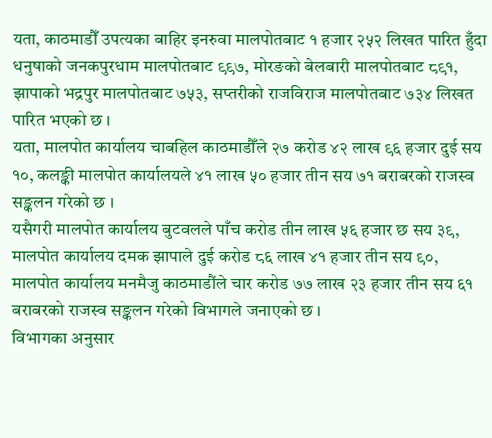यता, काठमाडौँ उपत्यका बाहिर इनरुवा मालपोतबाट १ हजार २५२ लिखत पारित हुँदा धनुषाको जनकपुरधाम मालपोतबाट ९९७, मोरङको बेलबारी मालपोतबाट ८९१, झापाको भद्रपुर मालपोतबाट ७५३, सप्तरीको राजविराज मालपोतबाट ७३४ लिखत पारित भएको छ ।
यता, मालपोत कार्यालय चाबहिल काठमाडौँले २७ करोड ४२ लाख ९६ हजार दुई सय १०, कलङ्की मालपोत कार्यालयले ४१ लाख ५० हजार तीन सय ७१ बराबरको राजस्व सङ्कलन गरेको छ ।
यसैगरी मालपोत कार्यालय बुटवलले पाँच करोड तीन लाख ५६ हजार छ सय ३९, मालपोत कार्यालय दमक झापाले दुई करोड ८६ लाख ४१ हजार तीन सय ९०, मालपोत कार्यालय मनमैजु काठमाडौंले चार करोड ७७ लाख २३ हजार तीन सय ६१ बराबरको राजस्व सङ्कलन गरेको विभागले जनाएको छ ।
विभागका अनुसार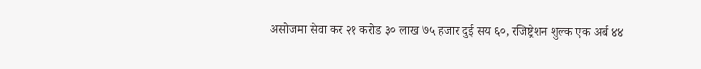असोजमा सेवा कर २१ करोड ३० लाख ७५ हजार दुई सय ६०, रजिष्ट्रेशन शुल्क एक अर्ब ४४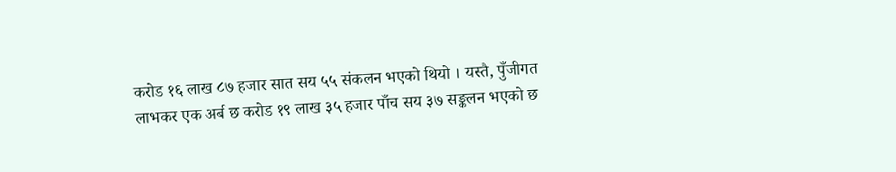करोड १६ लाख ८७ हजार सात सय ५५ संकलन भएको थियो । यस्तै, पुँजीगत लाभकर एक अर्ब छ करोड १९ लाख ३५ हजार पाँच सय ३७ सङ्कलन भएको छ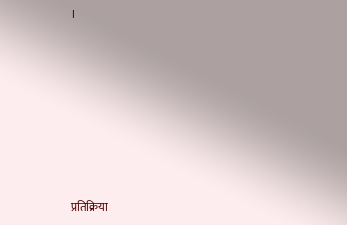।










प्रतिक्रिया